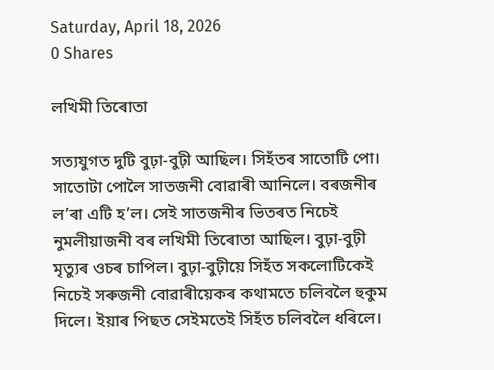Saturday, April 18, 2026
0 Shares

লখিমী তিৰোতা

সত্যযুগত দুটি বুঢ়া-বুঢ়ী আছিল। সিহঁতৰ সাতোটি পো। সাতোটা পোলৈ সাতজনী বোৱাৰী আনিলে। বৰজনীৰ ল’ৰা এটি হ’ল। সেই সাতজনীৰ ভিতৰত নিচেই নুমলীয়াজনী বৰ লখিমী তিৰোতা আছিল। বুঢ়া-বুঢ়ী মৃত্যুৰ ওচৰ চাপিল। বুঢ়া-বুঢ়ীয়ে সিহঁত সকলোটিকেই নিচেই সৰুজনী বোৱাৰীয়েকৰ কথামতে চলিবলৈ হুকুম দিলে। ইয়াৰ পিছত সেইমতেই সিহঁত চলিবলৈ ধৰিলে।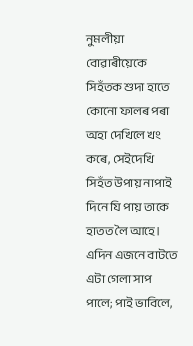নুমলীয়া বোৱাৰীয়েকে সিহঁতক শুদা হাতে কোনো ফালৰ পৰা অহা দেখিলে খং কৰে, সেইদেখি সিহঁত উপায় নাপাই দিনে যি পায় তাকে হাতত লৈ আহে। এদিন এজনে বাটতে এটা গেলা সাপ পালে; পাই ভাবিলে,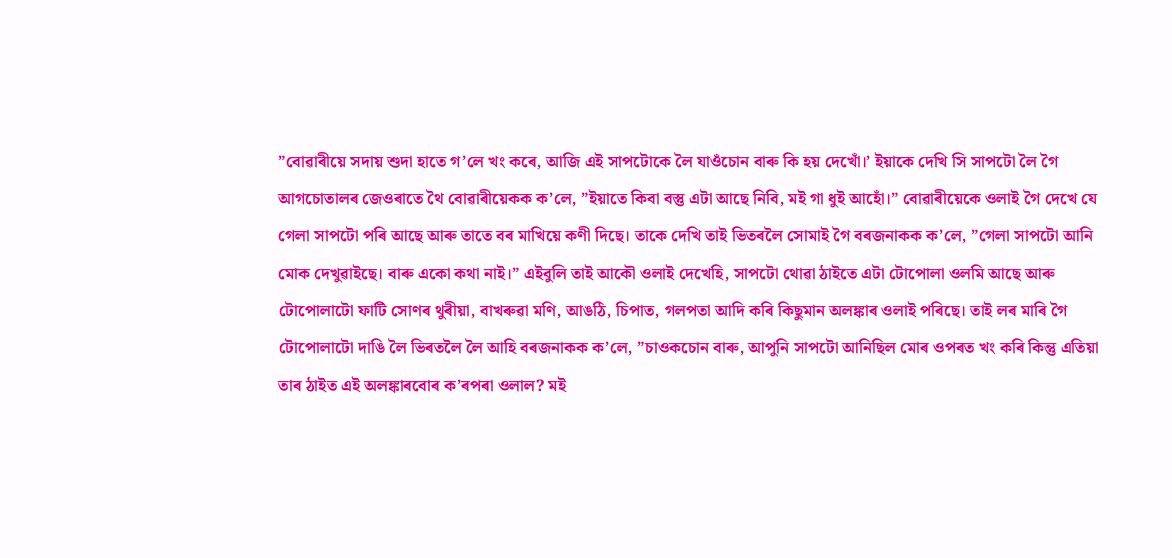”বোৱাৰীয়ে সদায় শুদা হাতে গ’লে খং কৰে, আজি এই সাপটোকে লৈ যাওঁচোন বাৰু কি হয় দেখোঁ।’ ইয়াকে দেখি সি সাপটো লৈ গৈ আগচোতালৰ জেওৰাতে থৈ বোৱাৰীয়েকক ক’লে, ”ইয়াতে কিবা বস্তু এটা আছে নিবি, মই গা ধুই আহোঁ।” বোৱাৰীয়েকে ওলাই গৈ দেখে যে গেলা সাপটো পৰি আছে আৰু তাতে বৰ মাখিয়ে কণী দিছে। তাকে দেখি তাই ভিতৰলৈ সোমাই গৈ বৰজনাকক ক’লে, ”গেলা সাপটো আনি মোক দেখুৱাইছে। বাৰু একো কথা নাই।” এইবুলি তাই আকৌ ওলাই দেখেহি, সাপটো থোৱা ঠাইতে এটা টোপোলা ওলমি আছে আৰু টোপোলাটো ফাটি সোণৰ থুৰীয়া, বাখৰুৱা মণি, আঙঠি, চিপাত, গলপতা আদি কৰি কিছুমান অলঙ্কাৰ ওলাই পৰিছে। তাই লৰ মাৰি গৈ টোপোলাটো দাঙি লৈ ভিৰতলৈ লৈ আহি বৰজনাকক ক’লে, ”চাওকচোন বাৰু, আপুনি সাপটো আনিছিল মোৰ ওপৰত খং কৰি কিন্তু এতিয়া তাৰ ঠাইত এই অলঙ্কাৰবোৰ ক’ৰপৰা ওলাল? মই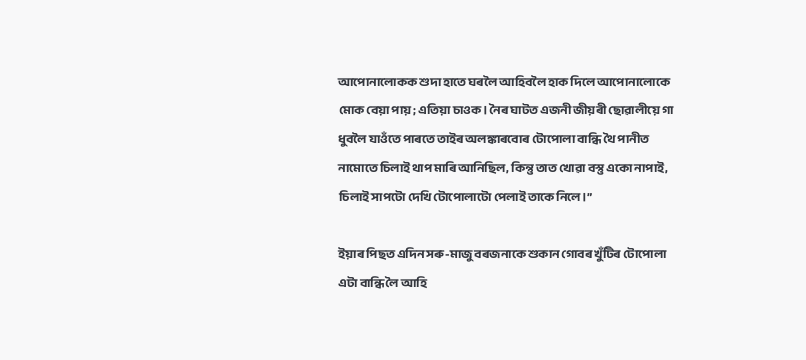আপোনালোকক শুদা হাতে ঘৰলৈ আহিবলৈ হাক দিলে আপোনালোকে মোক বেয়া পায়; এতিয়া চাওক। নৈৰ ঘাটত এজনী জীয়ৰী ছোৱালীয়ে গা ধুবলৈ যাওঁতে পাৰতে তাইৰ অলঙ্কাৰবোৰ টোপোলা বান্ধি থৈ পানীত নামোতে চিলাই থাপ মাৰি আনিছিল, কিন্তু তাত খোৱা বস্তু একো নাপাই, চিলাই সাপটো দেখি টোপোলাটো পেলাই তাকে নিলে।”

ইয়াৰ পিছত এদিন সৰু-মাজু বৰজনাকে শুকান গোবৰ খুঁটিৰ টোপোলা এটা বান্ধি লৈ আহি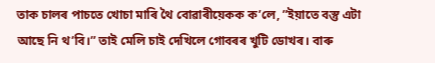তাক চালৰ পাচতে খোচা মাৰি থৈ বোৱাৰীয়েকক ক’লে, ”ইয়াতে বস্তু এটা আছে নি থ’বি।” তাই মেলি চাই দেখিলে গোবৰৰ খুটি ডোখৰ। বাৰু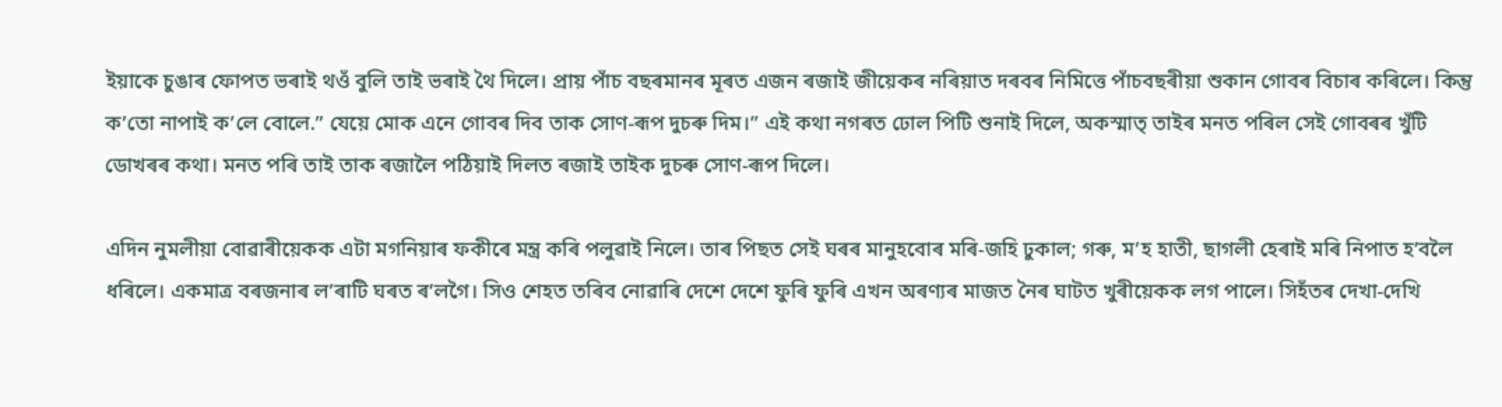ইয়াকে চুঙাৰ ফোপত ভৰাই থওঁ বুলি তাই ভৰাই থৈ দিলে। প্ৰায় পাঁচ বছৰমানৰ মূৰত এজন ৰজাই জীয়েকৰ নৰিয়াত দৰবৰ নিমিত্তে পাঁচবছৰীয়া শুকান গোবৰ বিচাৰ কৰিলে। কিন্তু ক’তো নাপাই ক’লে বোলে.” যেয়ে মোক এনে গোবৰ দিব তাক সোণ-ৰূপ দুচৰু দিম।” এই কথা নগৰত ঢোল পিটি শুনাই দিলে, অকস্মাত্‌ তাইৰ মনত পৰিল সেই গোবৰৰ খুঁটি ডোখৰৰ কথা। মনত পৰি তাই তাক ৰজালৈ পঠিয়াই দিলত ৰজাই তাইক দুচৰু সোণ-ৰূপ দিলে।

এদিন নুমলীয়া বোৱাৰীয়েকক এটা মগনিয়াৰ ফকীৰে মন্ত্ৰ কৰি পলুৱাই নিলে। তাৰ পিছত সেই ঘৰৰ মানুহবোৰ মৰি-জহি ঢুকাল; গৰু, ম’হ হাতী, ছাগলী হেৰাই মৰি নিপাত হ’বলৈ ধৰিলে। একমাত্ৰ বৰজনাৰ ল’ৰাটি ঘৰত ৰ’লগৈ। সিও শেহত তৰিব নোৱাৰি দেশে দেশে ফুৰি ফুৰি এখন অৰণ্যৰ মাজত নৈৰ ঘাটত খুৰীয়েকক লগ পালে। সিহঁতৰ দেখা-দেখি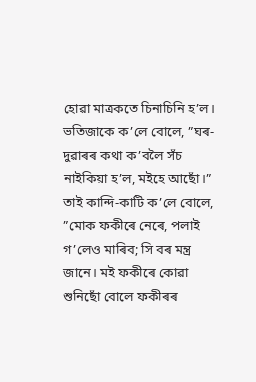হোৱা মাত্ৰকতে চিনাচিনি হ’ল। ভতিজাকে ক’লে বোলে, ”ঘৰ-দুৱাৰৰ কথা ক’বলৈ সঁচ নাইকিয়া হ’ল, মইহে আছোঁ।” তাই কান্দি-কাটি ক’লে বোলে, ”মোক ফকীৰে নেৰে, পলাই গ’লেও মাৰিব; সি বৰ মন্ত্ৰ জানে। মই ফকীৰে কোৱা শুনিছোঁ বোলে ফকীৰৰ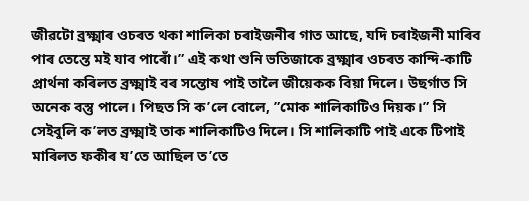জীৱটো ব্ৰক্ষ্মাৰ ওচৰত থকা শালিকা চৰাইজনীৰ গাত আছে, যদি চৰাইজনী মাৰিব পাৰ তেন্তে মই যাব পাৰোঁ।” এই কথা শুনি ভতিজাকে ব্ৰক্ষ্মাৰ ওচৰত কান্দি-কাটি প্ৰাৰ্থনা কৰিলত ব্ৰক্ষ্মাই বৰ সন্তোষ পাই তালৈ জীয়েকক বিয়া দিলে। উছৰ্গাত সি অনেক বস্তু পালে। পিছত সি ক’লে বোলে, ”মোক শালিকাটিও দিয়ক।” সি সেইবুলি ক’লত ব্ৰক্ষ্মাই তাক শালিকাটিও দিলে। সি শালিকাটি পাই একে টিপাই মাৰিলত ফকীৰ য’তে আছিল ত’তে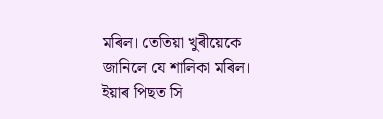মৰিল। তেতিয়া খুৰীয়েকে জানিলে যে শালিকা মৰিল। ইয়াৰ পিছত সি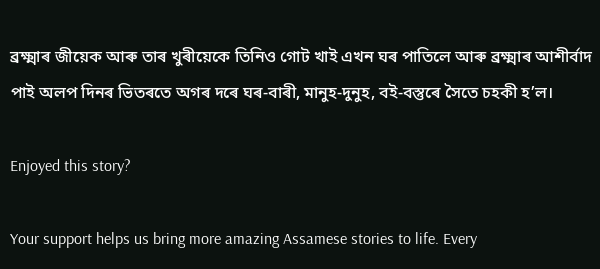ব্ৰক্ষ্মাৰ জীয়েক আৰু তাৰ খুৰীয়েকে তিনিও গোট খাই এখন ঘৰ পাতিলে আৰু ব্ৰক্ষ্মাৰ আশীৰ্বাদ পাই অলপ দিনৰ ভিতৰতে অগৰ দৰে ঘৰ-বাৰী, মানুহ-দুনুহ, বই-বস্তুৰে সৈতে চহকী হ’ল।

Enjoyed this story?

Your support helps us bring more amazing Assamese stories to life. Every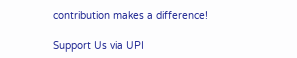contribution makes a difference!

Support Us via UPI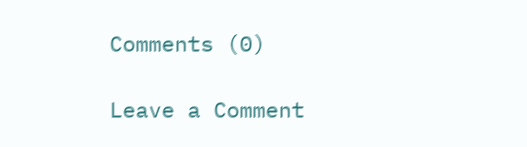Comments (0)

Leave a Comment